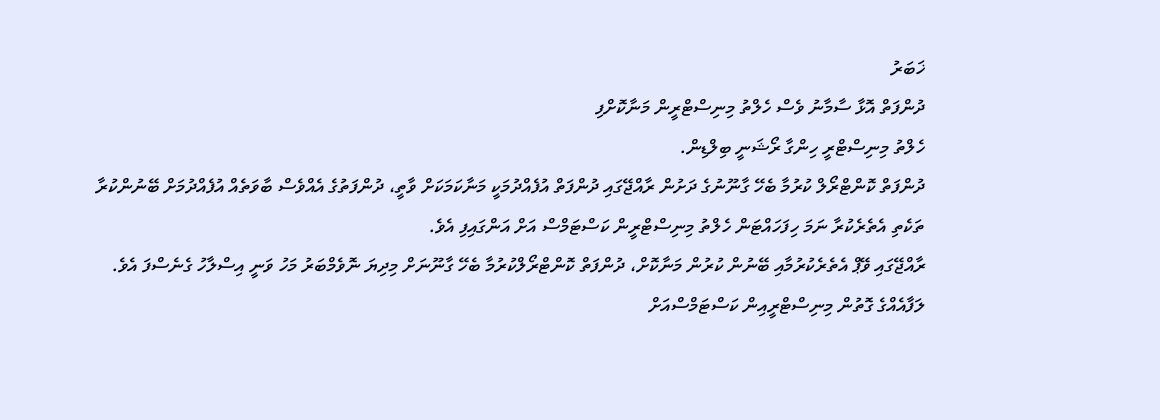ޚަބަރު
ދުންފަތް އޮޅާ ސާމާނު ވެސް ހެލްތު މިނިސްޓްރީން މަނާކޮށްފި
ހެލްތު މިނިސްޓްރީ ހިންގާ ރޯޝަނީ ބިލްޑިން.
ދުންފަތް ކޮންޓްރޯލް ކުރުމާ ބެހޭ ގާނޫނުގެ ދަށުން ރާއްޖޭގައި ދުންފަތް އުފެއްދުމަކީ މަނާކަމަކަށް ވާތީ، ދުންފަތުގެ އެއްވެސް ބާވަތެއް އުފެއްދުމަށް ބޭނުންކުރާ ތަކެތި އެތެރެކުރާ ނަމަ ހިފަހައްޓަން ހެލްތު މިނިސްޓްރީން ކަސްޓަމްސް އަށް އަންގައިފި އެވެ.
ރާއްޖޭގައި ވޭޕް އެތެރެކުރުމާއި ބޭނުން ކުރުން މަނާކޮށް، ދުންފަތް ކޮންޓްރޯލްކުރުމާ ބެހޭ ގާނޫނަށް މިދިޔަ ނޮވެމްބަރު މަހު ވަނީ އިސްލާހު ގެނެސްފަ އެވެ.
ލަފާއެއްގެ ގޮތުން މިނިސްޓްރީއިން ކަސްޓަމްސްއަށް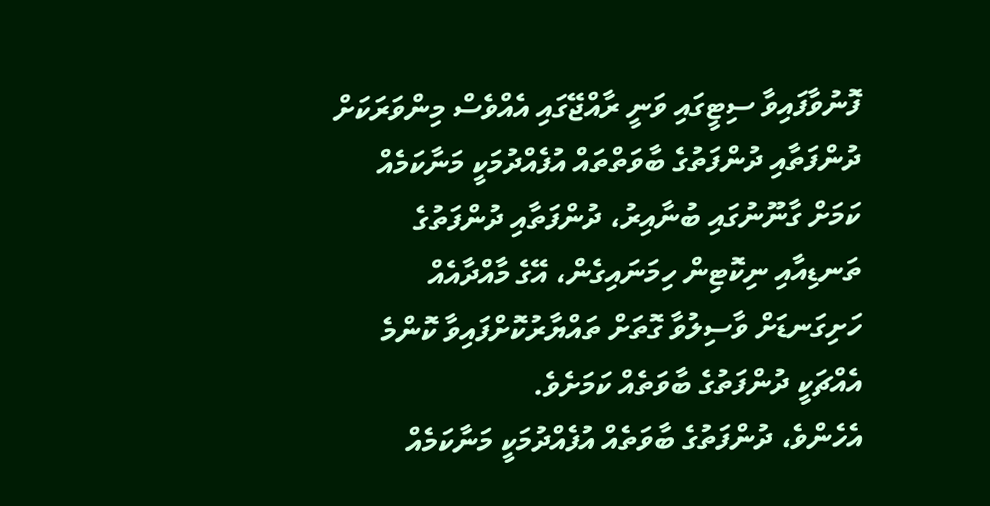ފޮނުވާފައިވާ ސިޓީގައި ވަނީ ރާއްޖޭގައި އެއްވެސް މިންވަރަކަށް ދުންފަތާއި ދުންފަތުގެ ބާވަތްތައް އުފެއްދުމަކީ މަނާކަމެއް ކަމަށް ގާނޫނުގައި ބުނާއިރު، ދުންފަތާއި ދުންފަތުގެ ތަނޑިއާއި ނިކޮޓިން ހިމަނައިގެން، އޭގެ މާއްދާއެއް ހަށިގަނޑަށް ވާސިލުވާ ގޮތަށް ތައްޔާރުކޮށްފައިވާ ކޮންމެ އެއްޗަކީ ދުންފަތުގެ ބާވަތެއް ކަމަށެވެ.
އެހެންވެ، ދުންފަތުގެ ބާވަތެއް އުފެއްދުމަކީ މަނާކަމެއް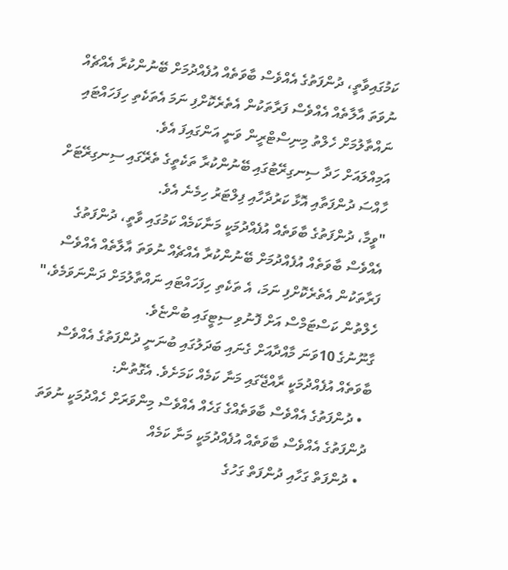ކަމުގައިވާތީ، ދުންފަތުގެ އެއްވެސް ބާވަތެއް އުފެއްދުމަށް ބޭނުންކުރާ އެއްޗެއް ނުވަތަ އާލާތެއް އެއްވެސް ފަރާތަކުން އެތެރެކޮށްފި ނަމަ އެތަކެތި ހިފަހައްޓައި ނައްތާލުމަށް ހެލްތު މިނިސްޓްރީން ވަނީ އަންގައިފަ އެވެ.
އަމިއްލައަށް ހަދާ ސިނގިރޭޓުގައި ބޭނުންކުރާ ތަކެތީގެ ތެރޭގައި ސިނގިރޭޓަށް ހާއްސަ ދުންފަތާއި އޮޅާ ކަރުދާހާއި ފިލްޓަރު ހިމެނެ އެވެ.
"ވީމާ، ދުންފަތުގެ ބާވަތެއް އުފެއްދުމަކީ މަނާކަމެއް ކަމުގައި ވާތީ، ދުންފަތުގެ އެއްވެސް ބާވަތެއް އުފެއްދުމަށް ބޭނުންކުރާ އެއްޗެއް ނުވަތަ އާލާތެއް އެއްވެސް ފަރާތަކުން އެތެރެކޮށްފި ނަމަ، އެ ތަކެތި ހިފަހައްޓައި ނައްތާލުމަށް ދަންނަވަމެވެ،" ހެލްތުން ކަސްޓަމްސް އަށް ފޮނުވި ސިޓީގައި ބުންޏެވެ.
ގާނޫނުގެ 10ވަނަ މާއްދާއަށް ގެނައި ބަދަލުގައި ބުނަނީ ދުންފަތުގެ އެއްވެސް ބާވަތެއް އުފެއްދުމަކީ ރާއްޖޭގައި މަނާ ކަމެއް ކަމަށެވެ. އެގޮތުން:
  • ދުންފަތުގެ އެއްވެސް ބާވަތެއްގެ ގަހެއް އެއްވެސް މިންވަރަށް ހެއްދުމަކީ ނުވަތަ ދުންފަތުގެ އެއްވެސް ބާވަތެއް އުފެއްދުމަކީ މަނާ ކަމެއް
  • ދުންފަތް ގަހާއި ދުންފަތް ގަހުގެ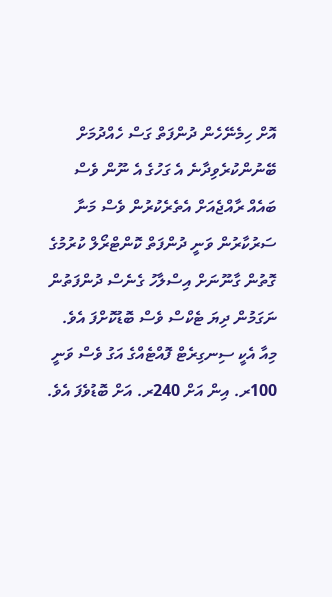އޮށް ހިމެނޭހެން ދުންފަތް ގަސް ހެއްދުމަށް ބޭނުންކުރެވިދާނެ އެ ގަހުގެ އެ ނޫން ވެސް ބައެއް ރާއްޖެއަށް އެތެރެކުރުން ވެސް މަނާ
ސަރުކާރުން ވަނީ ދުންފަތް ކޮންޓްރޯލް ކުރުމުގެ ގޮތުން ގާނޫނަށް އިސްލާހު ގެނެސް ދުންފަތުން ނަގަމުން ދިޔަ ޓެކްސް ވެސް ބޮޑުކޮށްފަ އެވެ. މިއާ އެކީ ސިނގިރެޓް ފޮއްޓެއްގެ އަގު ވެސް ވަނީ 100ރ. އިން އަށް 240ރ. އަށް ބޮޑުވެފަ އެވެ.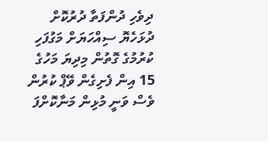ދިވެހި ދުންފަތާ ދުރުކޮށް ދުޅަހެޔޮ ސިއްހަޔަށް މަގުފަހި ކުރުމުގެ ގޮތުން މިދިޔަ މަހުގެ 15 އިން ފެށިގެން ވޭޕް ކުރުން ވެސް ވަނީ މުޅިން މަނާކޮށްފަ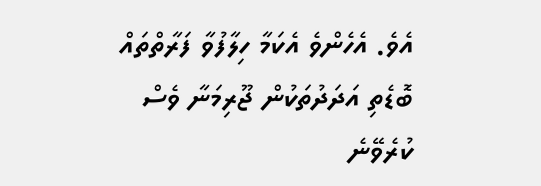އެވެ. އެހެންވެ އެކަމާ ހިލާފުވާ ފަރާތްތައް ބޮޑެތި އަދަދުތަކުން ޖޫރިމަނާ ވެސް ކުރެވޭނެ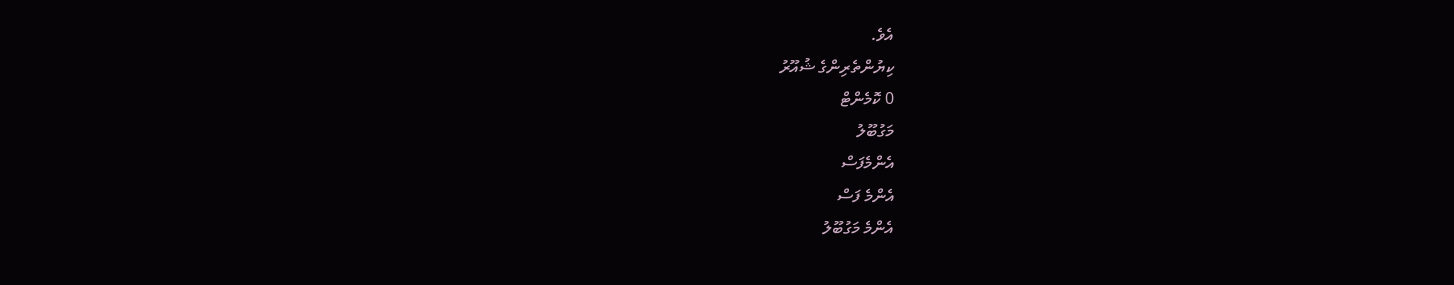އެވެ.
ކިޔުންތެރިންގެ ޝުއޫރު
0 ކޮމެންޓް
މަގުބޫލު
އެންމެފަސް
އެންމެ ފަސް
އެންމެ މަގުބޫލު